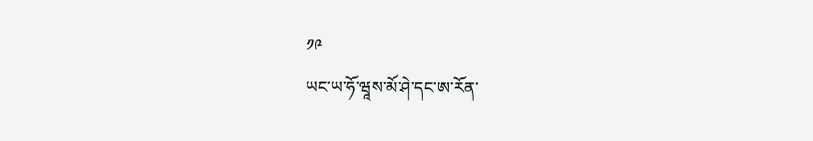༡༩
ཡང་ཡ་ཧོ་ཝཱས་མོ་ཤེ་དང་ཨ་རོན་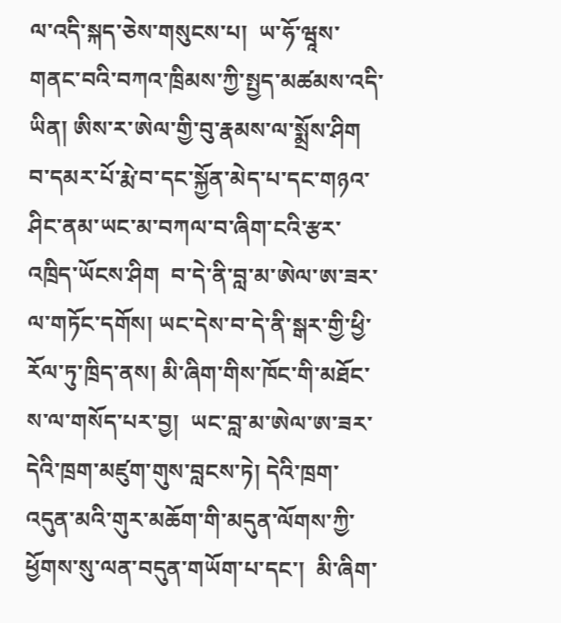ལ་འདི་སྐད་ཅེས་གསུངས་པ།  ཡ་ཧོ་ཝཱས་གནང་བའི་བཀའ་ཁྲིམས་ཀྱི་སྤྱད་མཚམས་འདི་ཡིན། ཨིས་ར་ཨེལ་གྱི་བུ་རྣམས་ལ་སྨྲོས་ཤིག བ་དམར་པོ་རྨེ་བ་དང་སྐྱོན་མེད་པ་དང་གཉའ་ཤིང་ནམ་ཡང་མ་བཀལ་བ་ཞིག་ངའི་རྩར་འཁྲིད་ཡོངས་ཤིག  བ་དེ་ནི་བླ་མ་ཨེལ་ཨ་ཟར་ལ་གཏོང་དགོས། ཡང་དེས་བ་དེ་ནི་སྒར་གྱི་ཕྱི་རོལ་ཏུ་ཁྲིད་ནས། མི་ཞིག་གིས་ཁོང་གི་མཐོང་ས་ལ་གསོད་པར་བྱ།  ཡང་བླ་མ་ཨེལ་ཨ་ཟར་དེའི་ཁྲག་མཛུག་གུས་བླངས་ཏེ། དེའི་ཁྲག་འདུན་མའི་གུར་མཆོག་གི་མདུན་ལོགས་ཀྱི་ཕྱོགས་སུ་ལན་བདུན་གཡོག་པ་དང་།  མི་ཞིག་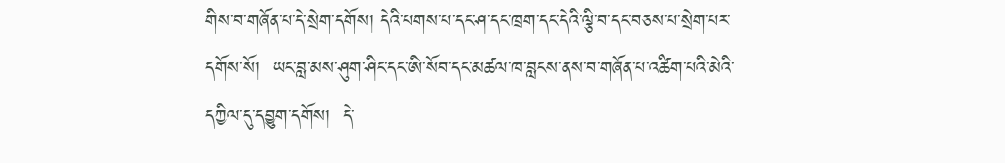གིས་བ་གཞོན་པ་དེ་སྲེག་དགོས། དེའི་པགས་པ་དང་ཤ་དང་ཁྲག་དང་དེའི་ལྕི་བ་དང་བཅས་པ་སྲེག་པར་དགོས་སོ།  ཡང་བླ་མས་ཤུག་ཤིང་དང་ཨི་སོབ་དང་མཚལ་ཁ་བླངས་ནས་བ་གཞོན་པ་འཚིག་པའི་མེའི་དཀྱིལ་དུ་དབྱུག་དགོས།  དེ་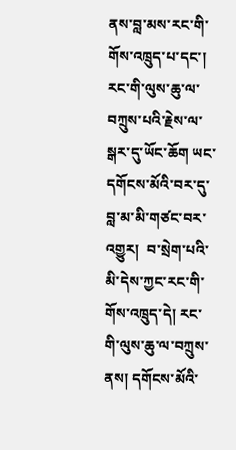ནས་བླ་མས་རང་གི་གོས་འཁྲུད་པ་དང་། རང་གི་ལུས་ཆུ་ལ་བཀྲུས་པའི་རྗེས་ལ་སྒར་དུ་ཡོང་ཆོག ཡང་དགོངས་མོའི་བར་དུ་བླ་མ་མི་གཙང་བར་འགྱུར།  བ་སྲེག་པའི་མི་དེས་ཀྱང་རང་གི་གོས་འཁྲུད་དེ། རང་གི་ལུས་ཆུ་ལ་བཀྲུས་ནས། དགོངས་མོའི་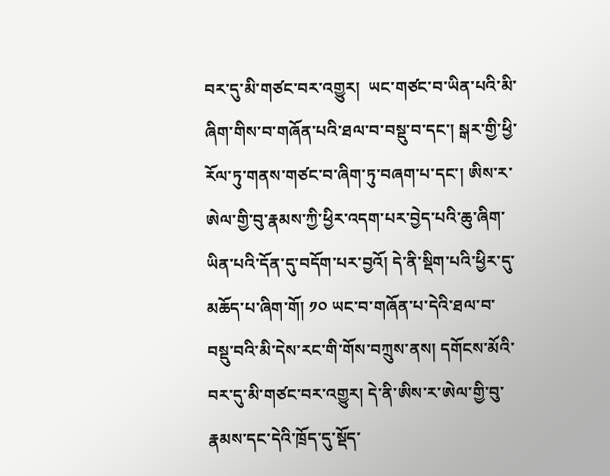བར་དུ་མི་གཙང་བར་འགྱུར།  ཡང་གཙང་བ་ཡིན་པའི་མི་ཞིག་གིས་བ་གཞོན་པའི་ཐལ་བ་བསྡུ་བ་དང་། སྒར་གྱི་ཕྱི་རོལ་ཏུ་གནས་གཙང་བ་ཞིག་ཏུ་བཞག་པ་དང་། ཨིས་ར་ཨེལ་གྱི་བུ་རྣམས་ཀྱི་ཕྱིར་འདག་པར་བྱེད་པའི་ཆུ་ཞིག་ཡིན་པའི་དོན་དུ་བདོག་པར་བྱའོ། དེ་ནི་སྡིག་པའི་ཕྱིར་དུ་མཆོད་པ་ཞིག་གོ། ༡༠ ཡང་བ་གཞོན་པ་དེའི་ཐལ་བ་བསྡུ་བའི་མི་དེས་རང་གི་གོས་བཀྲུས་ནས། དགོངས་མོའི་བར་དུ་མི་གཙང་བར་འགྱུར། དེ་ནི་ཨིས་ར་ཨེལ་གྱི་བུ་རྣམས་དང་དེའི་ཁྲོད་དུ་སྡོད་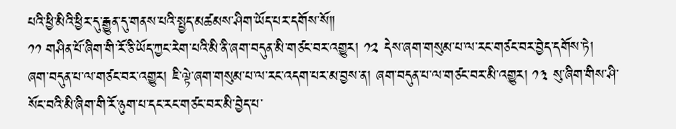པའི་ཕྱི་མིའི་ཕྱིར་དུ་རྒྱུན་དུ་གནས་པའི་སྤྱད་མཚམས་ཤིག་ཡོད་པར་དགོས་སོ༎
༡༡ གཤིན་པོ་ཞིག་གི་རོ་ཅི་ཡོད་ཀྱང་རེག་པའི་མི་ནི་ཞག་བདུན་མི་གཙང་བར་འགྱུར། ༡༢ དེས་ཞག་གསུམ་པ་ལ་རང་གཙང་བར་བྱེད་དགོས་ཏེ། ཞག་བདུན་པ་ལ་གཙང་བར་འགྱུར། ཇི་ལྟེ་ཞག་གསུམ་པ་ལ་རང་འདག་པར་མ་བྱས་ན། ཞག་བདུན་པ་ལ་གཙང་བར་མི་འགྱུར། ༡༣ སུ་ཞིག་གིས་ཤི་སོང་བའི་མི་ཞིག་གི་རོ་ཉུག་པ་དང་རང་གཙང་བར་མི་བྱེད་པ་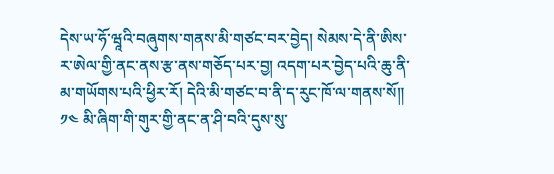དེས་ཡ་ཧོ་ཝཱའི་བཞུགས་གནས་མི་གཙང་བར་བྱེད། སེམས་དེ་ནི་ཨིས་ར་ཨེལ་གྱི་ནང་ནས་རྩ་ནས་གཅོད་པར་བྱ། འདག་པར་བྱེད་པའི་ཆུ་ནི་མ་གཡོགས་པའི་ཕྱིར་རོ། དེའི་མི་གཙང་བ་ནི་ད་རུང་ཁོ་ལ་གནས་སོ༎
༡༤ མི་ཞིག་གི་གུར་གྱི་ནང་ན་ཤི་བའི་དུས་སུ་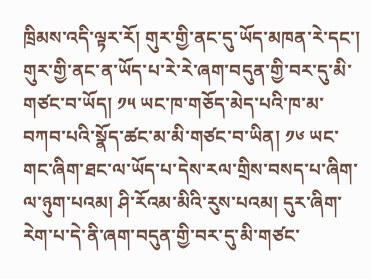ཁྲིམས་འདི་ལྟར་རོ། གུར་གྱི་ནང་དུ་ཡོད་མཁན་རེ་དང་། གུར་གྱི་ནང་ན་ཡོད་པ་རེ་རེ་ཞག་བདུན་གྱི་བར་དུ་མི་གཙང་བ་ཡོད། ༡༥ ཡང་ཁ་གཅོད་མེད་པའི་ཁ་མ་བཀབ་པའི་སྣོད་ཚང་མ་མི་གཙང་བ་ཡིན། ༡༦ ཡང་གང་ཞིག་ཐང་ལ་ཡོད་པ་དེས་རལ་གྲིས་བསད་པ་ཞིག་ལ་ཉུག་པའམ། ཤི་རོའམ་མིའི་རུས་པའམ། དུར་ཞིག་རེག་པ་དེ་ནི་ཞག་བདུན་གྱི་བར་དུ་མི་གཙང་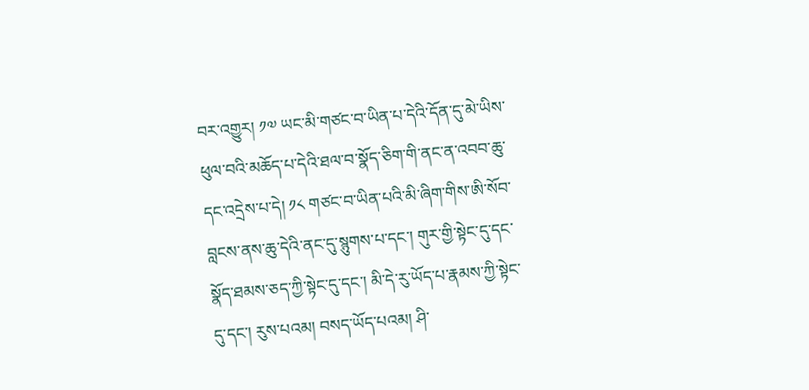བར་འགྱུར། ༡༧ ཡང་མི་གཙང་བ་ཡིན་པ་དེའི་དོན་དུ་མེ་ཡིས་ཕུལ་བའི་མཆོད་པ་དེའི་ཐལ་བ་སྣོད་ཅིག་གི་ནང་ན་འབབ་ཆུ་དང་འདྲེས་པ་དེ། ༡༨ གཙང་བ་ཡིན་པའི་མི་ཞིག་གིས་ཨི་སོབ་བླངས་ནས་ཆུ་དེའི་ནང་དུ་སྙུགས་པ་དང་། གུར་གྱི་སྟེང་དུ་དང་སྣོད་ཐམས་ཅད་ཀྱི་སྟེང་དུ་དང་། མི་དེ་རུ་ཡོད་པ་རྣམས་ཀྱི་སྟེང་དུ་དང་། རུས་པའམ། བསད་ཡོད་པའམ། ཤི་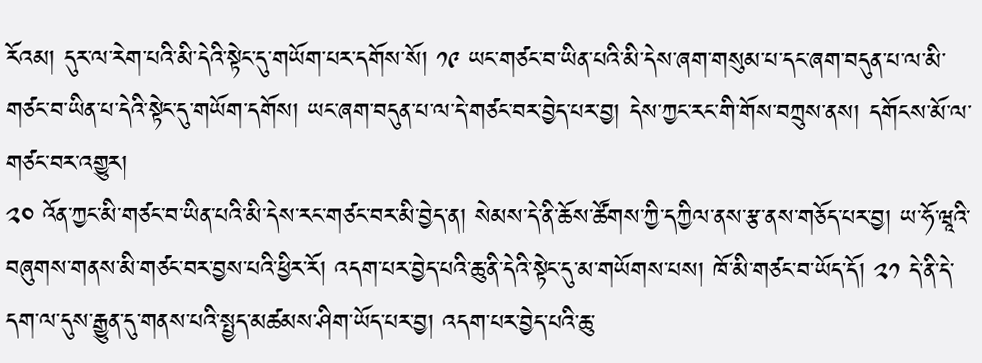རོའམ། དུར་ལ་རེག་པའི་མི་དེའི་སྟེང་དུ་གཡོག་པར་དགོས་སོ། ༡༩ ཡང་གཙང་བ་ཡིན་པའི་མི་དེས་ཞག་གསུམ་པ་དང་ཞག་བདུན་པ་ལ་མི་གཙང་བ་ཡིན་པ་དེའི་སྟེང་དུ་གཡོག་དགོས། ཡང་ཞག་བདུན་པ་ལ་དེ་གཙང་བར་བྱེད་པར་བྱ། དེས་ཀྱང་རང་གི་གོས་བཀྲུས་ནས། དགོངས་མོ་ལ་གཙང་བར་འགྱུར།
༢༠ འོན་ཀྱང་མི་གཙང་བ་ཡིན་པའི་མི་དེས་རང་གཙང་བར་མི་བྱེད་ན། སེམས་དེ་ནི་ཆོས་ཚོགས་ཀྱི་དཀྱིལ་ནས་རྩ་ནས་གཅོད་པར་བྱ། ཡ་ཧོ་ཝཱའི་བཞུགས་གནས་མི་གཙང་བར་བྱས་པའི་ཕྱིར་རོ། འདག་པར་བྱེད་པའི་ཆུ་ནི་དེའི་སྟེང་དུ་མ་གཡོགས་པས། ཁོ་མི་གཙང་བ་ཡོད་དོ། ༢༡ དེ་ནི་དེ་དག་ལ་དུས་རྒྱུན་དུ་གནས་པའི་སྤྱད་མཚམས་ཤིག་ཡོད་པར་བྱ། འདག་པར་བྱེད་པའི་ཆུ་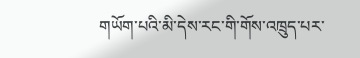གཡོག་པའི་མི་དེས་རང་གི་གོས་འཁྲུད་པར་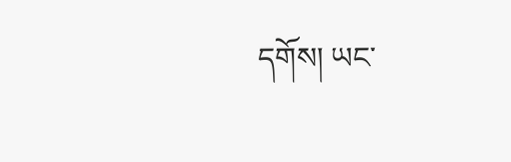དགོས། ཡང་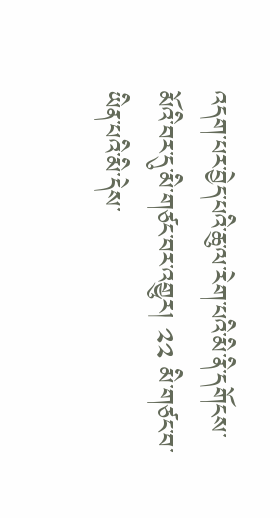འདག་པར་བྱེད་པའི་ཆུ་ལ་རེག་པའི་མི་ནི་དགོངས་མོའི་བར་དུ་མི་གཙང་བར་འགྱུར། ༢༢ མི་གཙང་བ་ཡིན་པའི་མི་དེས་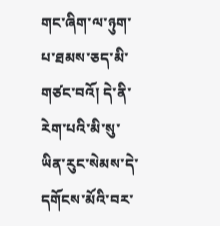གང་ཞིག་ལ་ཉུག་པ་ཐམས་ཅད་མི་གཙང་བའོ། དེ་ནི་རེག་པའི་མི་སུ་ཡིན་རུང་སེམས་དེ་དགོངས་མོའི་བར་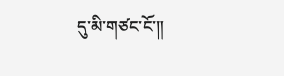དུ་མི་གཙང་ངོ་༎